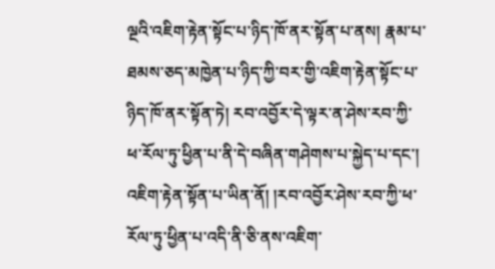ལྔའི་འཇིག་རྟེན་སྟོང་པ་ཉིད་ཁོ་ནར་སྟོན་པ་ནས། རྣམ་པ་ཐམས་ཅད་མཁྱེན་པ་ཉིད་ཀྱི་བར་གྱི་འཇིག་རྟེན་སྟོང་པ་ཉིད་ཁོ་ནར་སྟོན་ཏེ། རབ་འབྱོར་དེ་ལྟར་ན་ཤེས་རབ་ཀྱི་ཕ་རོལ་ཏུ་ཕྱིན་པ་ནི་དེ་བཞིན་གཤེགས་པ་སྐྱེད་པ་དང་། འཇིག་རྟེན་སྟོན་པ་ཡིན་ནོ། །རབ་འབྱོར་ཤེས་རབ་ཀྱི་ཕ་རོལ་ཏུ་ཕྱིན་པ་འདི་ནི་ཅི་ནས་འཇིག་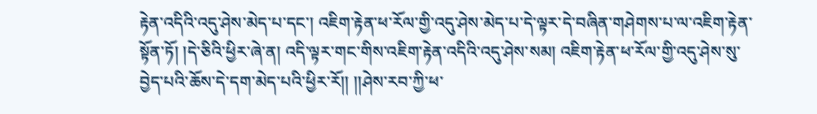རྟེན་འདིའི་འདུ་ཤེས་མེད་པ་དང་། འཇིག་རྟེན་ཕ་རོལ་གྱི་འདུ་ཤེས་མེད་པ་དེ་ལྟར་དེ་བཞིན་གཤེགས་པ་ལ་འཇིག་རྟེན་སྟོན་ཏོ། །དེ་ཅིའི་ཕྱིར་ཞེ་ན། འདི་ལྟར་གང་གིས་འཇིག་རྟེན་འདིའི་འདུ་ཤེས་སམ། འཇིག་རྟེན་ཕ་རོལ་གྱི་འདུ་ཤེས་སུ་བྱེད་པའི་ཆོས་དེ་དག་མེད་པའི་ཕྱིར་རོ།། །།ཤེས་རབ་ཀྱི་ཕ་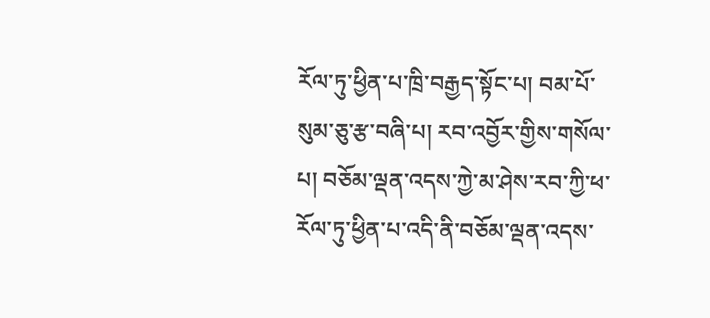རོལ་ཏུ་ཕྱིན་པ་ཁྲི་བརྒྱད་སྟོང་པ། བམ་པོ་སུམ་ཅུ་རྩ་བཞི་པ། རབ་འབྱོར་གྱིས་གསོལ་པ། བཅོམ་ལྡན་འདས་ཀྱེ་མ་ཤེས་རབ་ཀྱི་ཕ་རོལ་ཏུ་ཕྱིན་པ་འདི་ནི་བཅོམ་ལྡན་འདས་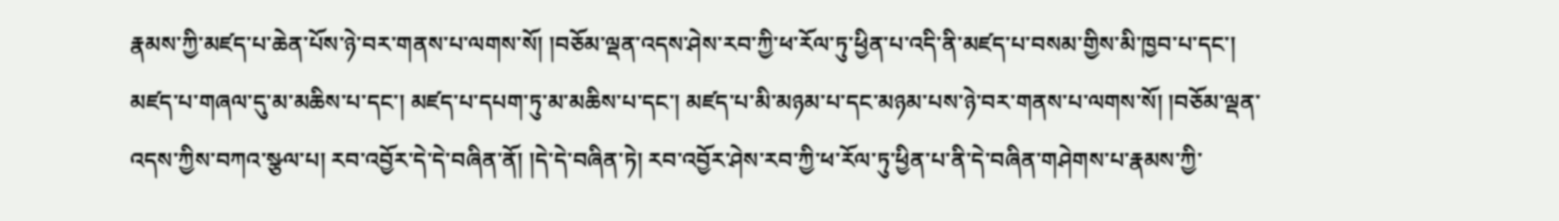རྣམས་ཀྱི་མཛད་པ་ཆེན་པོས་ཉེ་བར་གནས་པ་ལགས་སོ། །བཅོམ་ལྡན་འདས་ཤེས་རབ་ཀྱི་ཕ་རོལ་ཏུ་ཕྱིན་པ་འདི་ནི་མཛད་པ་བསམ་གྱིས་མི་ཁྱབ་པ་དང་། མཛད་པ་གཞལ་དུ་མ་མཆིས་པ་དང་། མཛད་པ་དཔག་ཏུ་མ་མཆིས་པ་དང་། མཛད་པ་མི་མཉམ་པ་དང་མཉམ་པས་ཉེ་བར་གནས་པ་ལགས་སོ། །བཅོམ་ལྡན་འདས་ཀྱིས་བཀའ་སྩལ་པ། རབ་འབྱོར་དེ་དེ་བཞིན་ནོ། །དེ་དེ་བཞིན་ཏེ། རབ་འབྱོར་ཤེས་རབ་ཀྱི་ཕ་རོལ་ཏུ་ཕྱིན་པ་ནི་དེ་བཞིན་གཤེགས་པ་རྣམས་ཀྱི་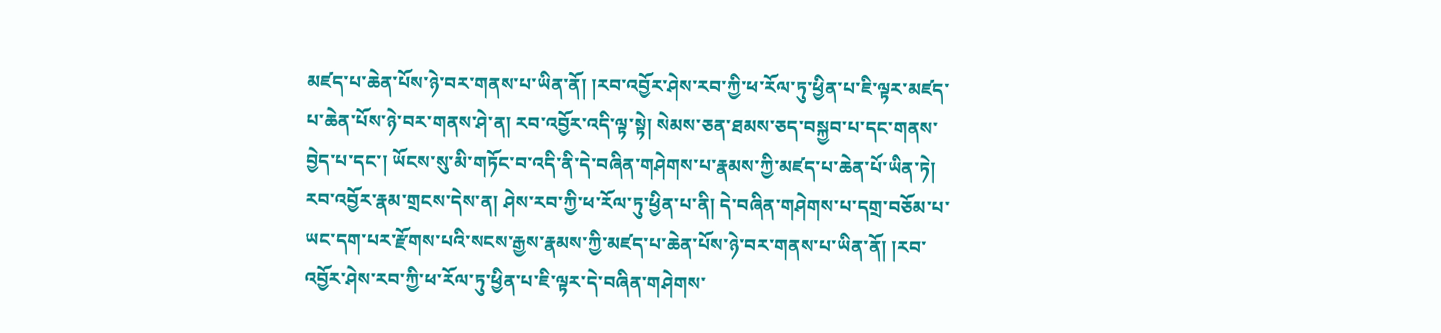མཛད་པ་ཆེན་པོས་ཉེ་བར་གནས་པ་ཡིན་ནོ། །རབ་འབྱོར་ཤེས་རབ་ཀྱི་ཕ་རོལ་ཏུ་ཕྱིན་པ་ཇི་ལྟར་མཛད་པ་ཆེན་པོས་ཉེ་བར་གནས་ཤེ་ན། རབ་འབྱོར་འདི་ལྟ་སྟེ། སེམས་ཅན་ཐམས་ཅད་བསྐྱབ་པ་དང་གནས་བྱེད་པ་དང་། ཡོངས་སུ་མི་གཏོང་བ་འདི་ནི་དེ་བཞིན་གཤེགས་པ་རྣམས་ཀྱི་མཛད་པ་ཆེན་པོ་ཡིན་ཏེ། རབ་འབྱོར་རྣམ་གྲངས་དེས་ན། ཤེས་རབ་ཀྱི་ཕ་རོལ་ཏུ་ཕྱིན་པ་ནི། དེ་བཞིན་གཤེགས་པ་དགྲ་བཅོམ་པ་ཡང་དག་པར་རྫོགས་པའི་སངས་རྒྱས་རྣམས་ཀྱི་མཛད་པ་ཆེན་པོས་ཉེ་བར་གནས་པ་ཡིན་ནོ། །རབ་འབྱོར་ཤེས་རབ་ཀྱི་ཕ་རོལ་ཏུ་ཕྱིན་པ་ཇི་ལྟར་དེ་བཞིན་གཤེགས་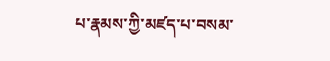པ་རྣམས་ཀྱི་མཛད་པ་བསམ་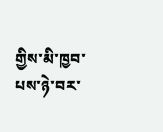གྱིས་མི་ཁྱབ་པས་ཉེ་བར་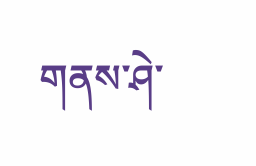གནས་ཤེ་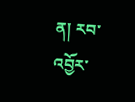ན། རབ་འབྱོར་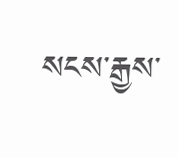སངས་རྒྱས་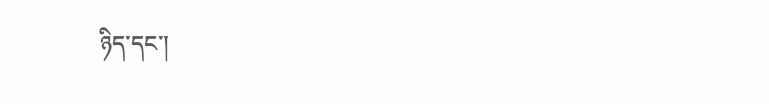ཉིད་དང་།